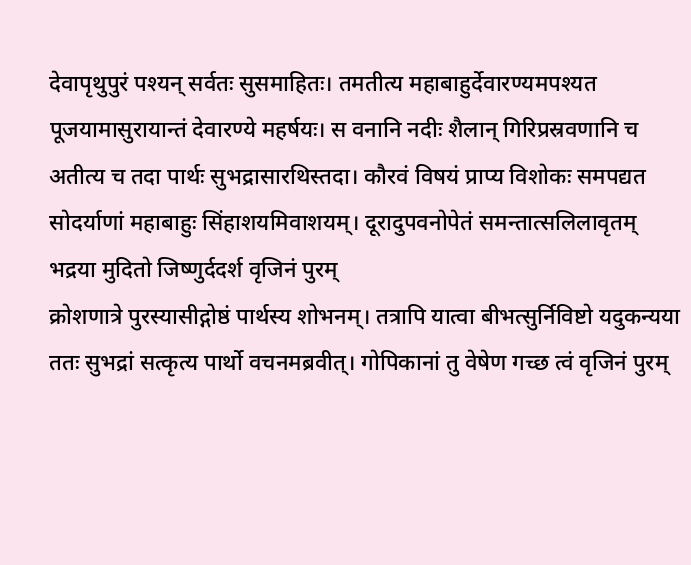देवापृथुपुरं पश्यन् सर्वतः सुसमाहितः। तमतीत्य महाबाहुर्देवारण्यमपश्यत
पूजयामासुरायान्तं देवारण्ये महर्षयः। स वनानि नदीः शैलान् गिरिप्रस्रवणानि च
अतीत्य च तदा पार्थः सुभद्रासारथिस्तदा। कौरवं विषयं प्राप्य विशोकः समपद्यत
सोदर्याणां महाबाहुः सिंहाशयमिवाशयम्। दूरादुपवनोपेतं समन्तात्सलिलावृतम्
भद्रया मुदितो जिष्णुर्ददर्श वृजिनं पुरम्
क्रोशणात्रे पुरस्यासीद्गोष्ठं पार्थस्य शोभनम्। तत्रापि यात्वा बीभत्सुर्निविष्टो यदुकन्यया
ततः सुभद्रां सत्कृत्य पार्थो वचनमब्रवीत्। गोपिकानां तु वेषेण गच्छ त्वं वृजिनं पुरम्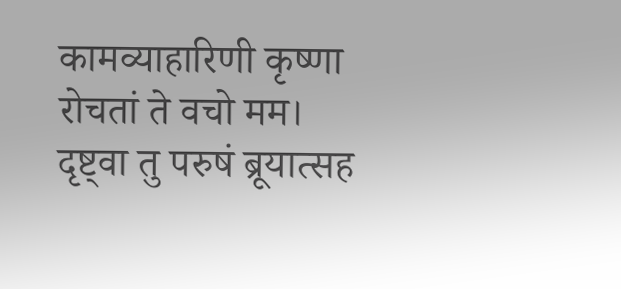कामव्याहारिणी कृष्णा रोचतां ते वचो मम। दृष्ट्वा तु परुषं ब्रूयात्सह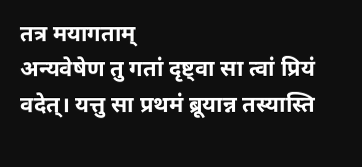तत्र मयागताम्
अन्यवेषेण तु गतां दृष्ट्वा सा त्वां प्रियं वदेत्। यत्तु सा प्रथमं ब्रूयान्न तस्यास्ति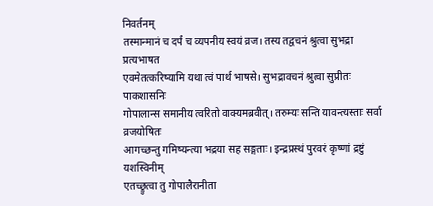निवर्तनम्
तस्मान्मानं च दर्पं च व्यपनीय स्वयं व्रज। तस्य तद्वचनं श्रुत्वा सुभद्रा प्रत्यभाषत
एवमेतत्करिष्यामि यथा त्वं पार्थ भाषसे। सुभद्रावचनं श्रुत्वा सुप्रीतः पाकशासनिः
गोपालान्स समानीय त्वरितो वाक्यमब्रवीत्। तरुम्यः सन्ति यावन्त्यस्ताः सर्वा व्रजयोषितः
आगच्छन्तु गमिष्यन्त्या भद्रया सह सङ्गताः। इन्द्रप्रस्थं पुरवरं कृष्णां द्रष्टुं यशस्विनीम्
एतच्छ्रुत्वा तु गोपालैरानीता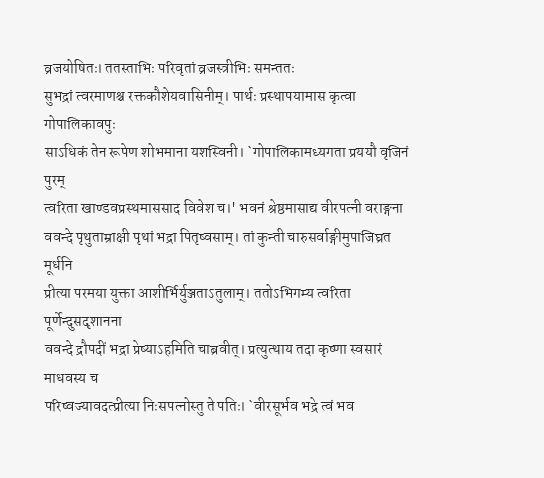व्रजयोषितः। ततस्ताभिः परिवृतां व्रजस्त्रीभिः समन्ततः
सुभद्रां त्वरमाणश्च रक्तकौशेयवासिनीम्। पार्थः प्रस्थापयामास कृत्वा गोपालिकावपुः
साऽधिकं तेन रूपेण शोभमाना यशस्विनी। `गोपालिकामध्यगता प्रययौ वृजिनं पुरम्
त्वरिता खाण्डवप्रस्थमाससाद विवेश च।' भवनं श्रेष्ठमासाद्य वीरपत्नी वराङ्गना
ववन्दे पृथुताम्राक्षी पृथां भद्रा पितृष्वसाम्। तां कुन्ती चारुसर्वाङ्गीमुपाजिघ्रत मूर्धनि
प्रीत्या परमया युक्ता आशीर्भिर्युञ्जताऽतुलाम्। ततोऽभिगम्य त्वरिता पूर्णेन्दुसदृशानना
ववन्दे द्रौपदीं भद्रा प्रेष्याऽहमिति चाब्रवीत्। प्रत्युत्थाय तदा कृष्णा स्वसारं माधवस्य च
परिष्वज्यावदत्प्रीत्या निःसपत्नोस्तु ते पतिः। `वीरसूर्भव भद्रे त्वं भव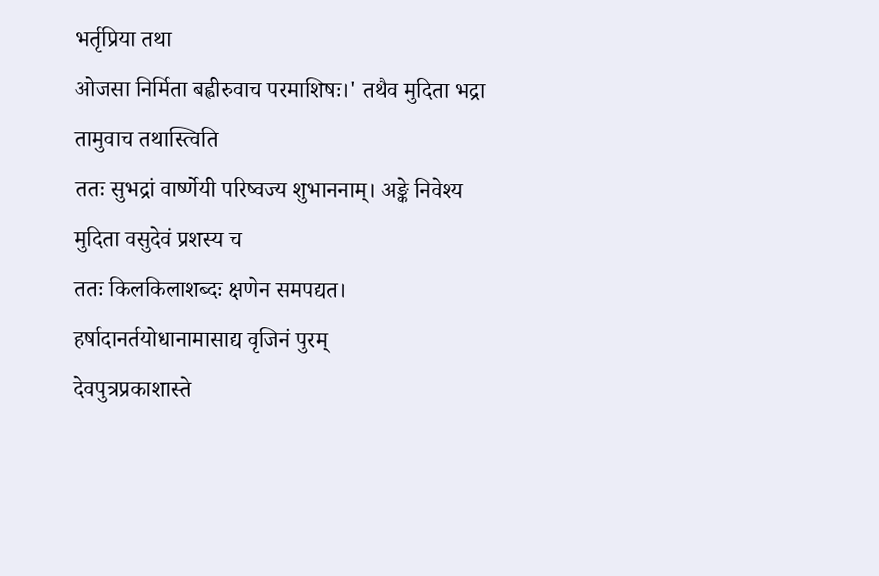भर्तृप्रिया तथा
ओजसा निर्मिता बह्वीरुवाच परमाशिषः।' तथैव मुदिता भद्रा तामुवाच तथास्त्विति
ततः सुभद्रां वार्ष्णेयी परिष्वज्य शुभाननाम्। अङ्के निवेश्य मुदिता वसुदेवं प्रशस्य च
ततः किलकिलाशब्दः क्षणेन समपद्यत। हर्षादानर्तयोधानामासाद्य वृजिनं पुरम्
देवपुत्रप्रकाशास्ते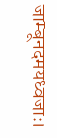जाम्बूनदमयध्वजाः।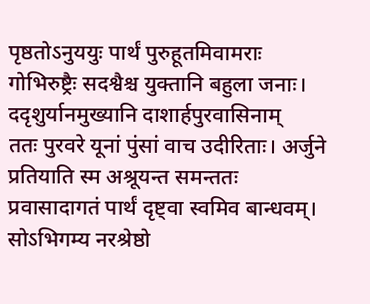पृष्ठतोऽनुययुः पार्थं पुरुहूतमिवामराः
गोभिरुष्ट्रैः सदश्वैश्च युक्तानि बहुला जनाः। ददृशुर्यानमुख्यानि दाशार्हपुरवासिनाम्
ततः पुरवरे यूनां पुंसां वाच उदीरिताः। अर्जुने प्रतियाति स्म अश्रूयन्त समन्ततः
प्रवासादागतं पार्थं दृष्ट्वा स्वमिव बान्धवम्। सोऽभिगम्य नरश्रेष्ठो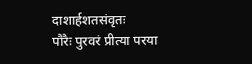दाशार्हशतसंवृतः
पौरैः पुरवरं प्रीत्या परया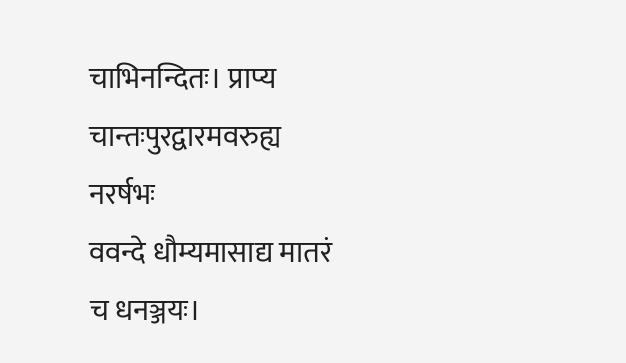चाभिनन्दितः। प्राप्य चान्तःपुरद्वारमवरुह्य नरर्षभः
ववन्दे धौम्यमासाद्य मातरं च धनञ्जयः।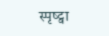स्पृष्ट्वा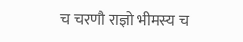च चरणौ राज्ञो भीमस्य च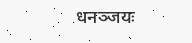धनञ्जयः